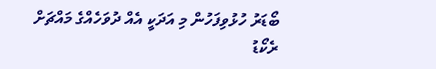ބޯޑަރު ހުޅުވިފަހުން މި އަދަކީ އެއް ދުވަހެއްގެ މައްޗަށް ރެކޯޑު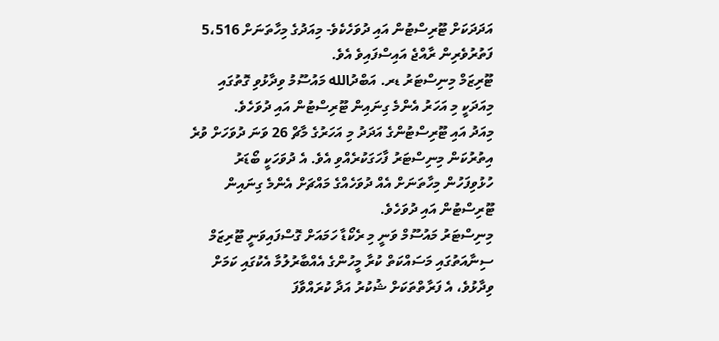އަދަދަކަށް ޓޫރިސްޓުން އައި ދުވަހެކެވެ- މިއަދުގެ މިހާތަނަށް 5،516 ފަތުރުވެރިން ރާއްޖެ އައިސްފައިވެ އެވެ.
ޓޫރިޒަމް މިނިސްޓަރު ޑރ. އަބްދުالله މައުސޫމު ވިދާޅުވި ގޮތުގައި މިއަދަކީ މި އަހަރު އެންމެ ގިނައިން ޓޫރިސްޓުން އައި ދުވަހެވެ.
މިއަދު އައި ޓޫރިސްޓުންގެ އަދަދު މި އަހަރުގެ މާޗް 26 ވަނަ ދުވަހަށް ވުރެ އިތުރުކަން މިނިސްޓަރު ފާހަގަކުރެއްވި އެވެ. އެ ދުވަހަކީ ބޯޑަރު ހުޅުވިފަހުން މިހާތަނަށް އެއް ދުވަހެއްގެ މައްޗަށް އެންމެ ގިނައިން ޓޫރިސްޓުން އައި ދުވަހެވެ.
މިނިސްޓަރު މައުސޫމް ވަނީ މި ރެކޯޑާ ހަމައަށް ގޮސްފައިވަނީ ޓޫރިޒަމް ސިނާއަތުގައި މަސައްކަތް ކުރާ މީހުންގެ އެއްބާރުލުމާ އެކުގައި ކަމަށް ވިދާޅުވެ، އެ ފަރާތްތަކަށް ޝުކުރު އަދާ ކުރައްވާފަ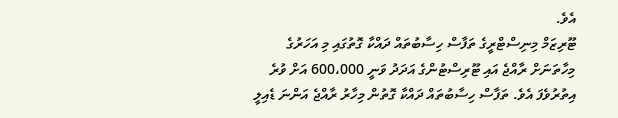އެވެ.
ޓޫރިޒަމް މިނިސްޓްރީގެ ތަފާސް ހިސާބުތައް ދައްކާ ގޮތުގައި މި އަހަރުގެ މިހާތަނަށް ރާއްޖެ އައި ޓޫރިސްޓުންގެ އަދަދު ވަނީ 600،000 އަށް ވުރެ އިތުރުވެފަ އެވެ. ތަފާސް ހިސާބުތައް ދައްކާ ގޮތުން މިހާރު ރާއްޖެ އަންނަ ޑެއިލީ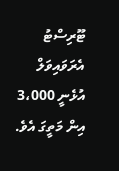ޓޫރިސްޓު އެރަވައިވަލް އުޅެނީ 3،000 އިން މަތީގަ އެވެ.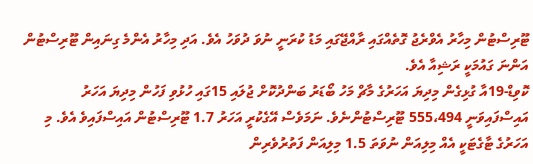ޓޫރިސްޓުން މިހާރު އެވްރެޖު ގޮތެއްގައި ރާއްޖޭގައި މަޑު ކުރަނީ ނުވަ ދުވަހު އެވެ. އަދި މިހާރު އެންމެ ގިނައިން ޓޫރިސްޓުން އަންނަ ގައުމަކީ ރަޝިއާ އެވެ.
ކޮވިޑް-19އާ ގުޅިގެން މިދިޔަ އަހަރުގެ މާޗް މަހު ބޯޑަރު ބަންދުކޮށް ޖުލައި 15ގައި ހުޅުވި ފަހުން މިދިޔަ އަހަރު އައިސްފައިވަނީ 555،494 ޓޫރިސްޓުންނެވެ. ނަމަވެސް އޭގެކުރީ އަހަރު 1.7 ޓޫރިސްޓުން އައިސްފައިވެ އެވެ. މި އަހަރުގެ ޓާގެޓަކީ އެއް މިލިއަން ނުވަތަ 1.5 މިލިއަން ފަތުރުވެރިން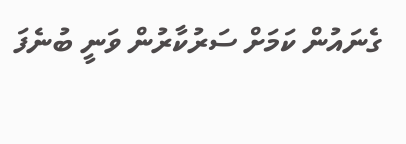ގެނައުން ކަމަށް ސަރުކާރުން ވަނީ ބުނެފަ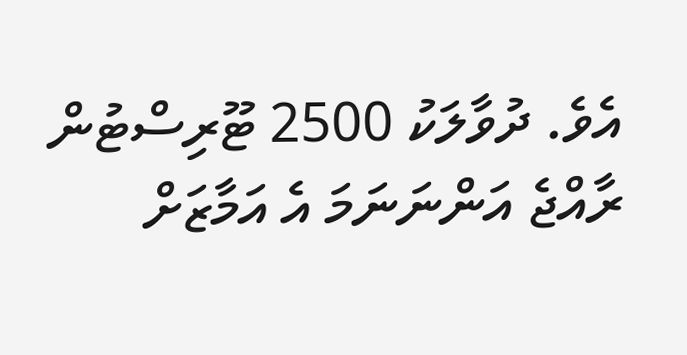އެވެ. ދުވާލަކު 2500 ޓޫރިސްޓުން ރާއްޖެ އަންނަނަމަ އެ އަމާޒަށް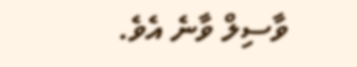ވާސިލް ވާނެ އެވެ.